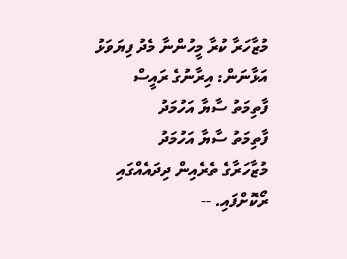މުޒާހަރާ ކުރާ މީހުންނާ މެދު ފިޔަވަޅު އަޅާނަން: އިރާނުގެ ރައީސް
ފާތިމަތު ސާޔާ އަހުމަދު
ފާތިމަތު ސާޔާ އަހުމަދު
މުޒާހަރާގެ ތެރެއިން ދިދައެއްގައި ރޯކޮށްފައި. --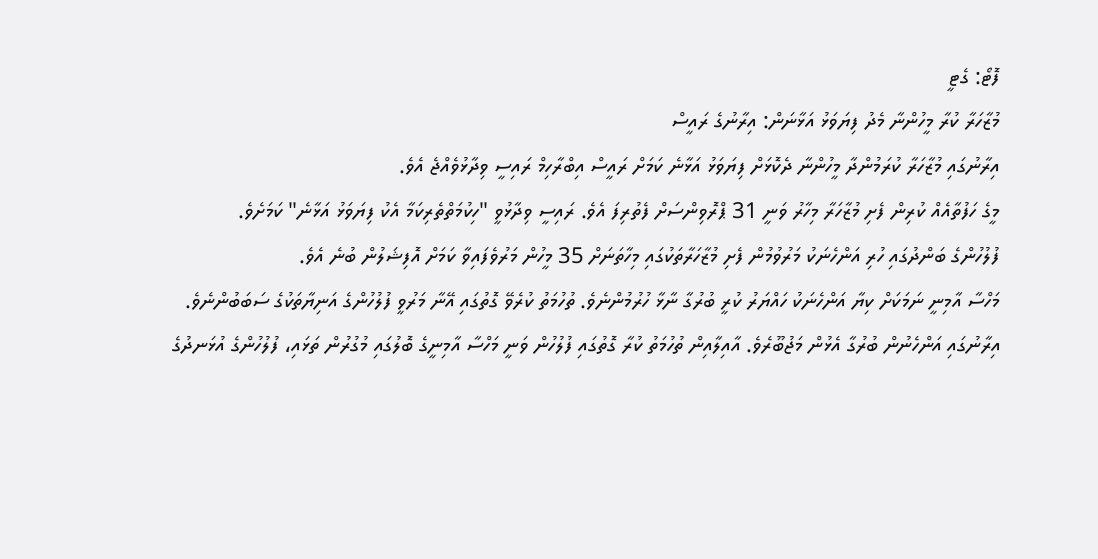ފޮޓޯ: ގެޓީ
މުޒާހަރާ ކުރާ މީހުންނާ މެދު ފިޔަވަޅު އަޅާނަން: އިރާނުގެ ރައީސް
އިރާނުގައި މުޒާހަރާ ކުރަމުންދާ މީހުންނާ ދެކޮޅަށް ފިޔަވަޅު އަޅާނެ ކަމަށް ރައީސް އިބްރާހިމް ރައިސީ ވިދާޅުވެއްޖެ އެވެ.
މީގެ ހަފުތާއެއް ކުރިން ފެށި މުޒާހަރާ މިހާރު ވަނީ 31 ޕްރޮވިންސަށް ފެތުރިފަ އެވެ. ރައިސީ ވިދާޅުވީ "ހިކުމަތްތެރިކަމާ އެކު ފިޔަވަޅު އަޅާނެ" ކަމަށެވެ.
ފުލުހުންގެ ބަންދުގައި ހުރި އަންހެނަކު މަރުވުމުން ފެށި މުޒާހަރާތަކުގައި މިހާތަނަށް 35 މީހުން މަރުވެފައިވާ ކަމަށް އޮފިޝަލުން ބުނެ އެވެ.
މަހްސާ އާމިނީ ނަމަކަށް ކިޔާ އަންހެނަކު ހައްޔަރު ކުރީ ބުރުގާ ނާޅާ ހުރުމުންނެވެ. ތުހުމަތު ކުރެވޭ ގޮތުގައި އޭނާ މަރުވީ ފުލުހުންގެ އަނިޔާތަކުގެ ސަބަބުންނެވެ.
އިރާނުގައި އަންހެނުން ބުރުގާ އެޅުން މަޖުބޫރެވެ. އާއިލާއިން ތުހުމަތު ކުރާ ގޮތުގައި ފުލުހުން ވަނީ މަހްސާ އާމިނީގެ ބޮލުގައި މުގުރުން ތަޅައި، ފުލުހުންގެ އުޅަނދުގެ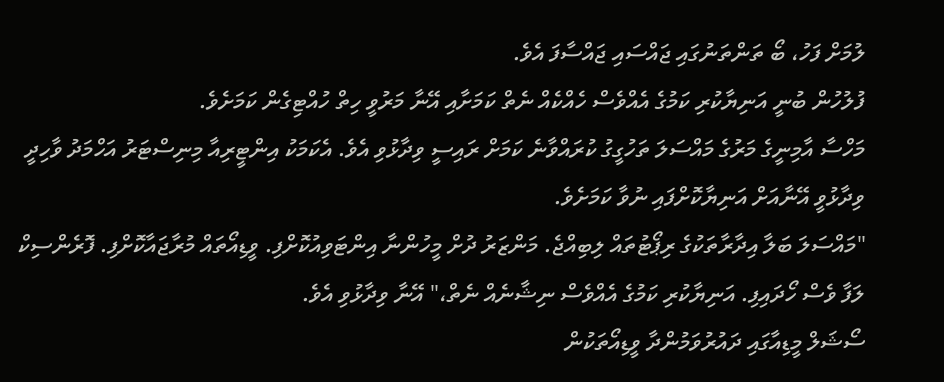ލުމަށް ފަހު، ބޯ ތަންތަނުގައި ޖައްސައި ޖައްސާފަ އެވެ.
ފުލުހުން ބުނީ އަނިޔާކުރި ކަމުގެ އެއްވެސް ހެއްކެއް ނެތް ކަމަށާއި އޭނާ މަރުވީ ހިތް ހުއްޓިގެން ކަމަށެވެ.
މަހްސާ އާމިނީގެ މަރުގެ މައްސަލަ ތަހުގީގު ކުރައްވާނެ ކަމަށް ރައިސީ ވިދާޅުވި އެވެ. އެކަމަކު އިންޓީރިއާ މިނިސްޓަރު އަހްމަދު ވާހިދީ ވިދާޅުވީ އޭނާއަށް އަނިޔާކޮށްފައި ނުވާ ކަމަށެވެ.
"މައްސަލަ ބަލާ އިދާރާތަކުގެ ރިޕޯޓުތައް ލިބިއްޖެ. މަންޒަރު ދުށް މީހުންނާ އިންޓަވިއުކޮށްފި. ވީޑިއޯތައް މުރާޖައާކޮށްފި. ފޮރެންސިކް ލަފާ ވެސް ހޯދައިފި. އަނިޔާކުރި ކަމުގެ އެއްވެސް ނިޝާނެއް ނެތް،" އޭނާ ވިދާޅުވި އެވެ.
ސޯޝަލް މީޑިއާގައި ދައުރުވަމުންދާ ވީޑިއޯތަކުން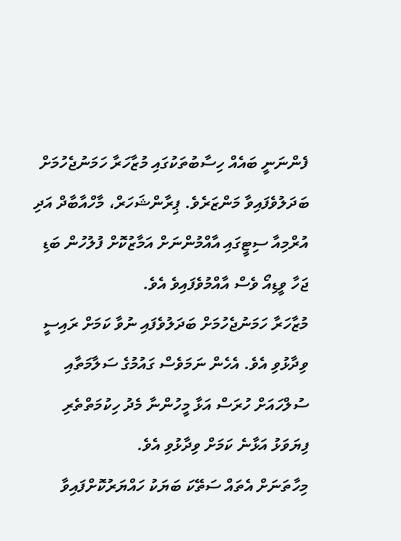ފެންނަނީ ބައެއް ހިސާބުތަކުގައި މުޒާހަރާ ހަމަނުޖެހުމަށް ބަދަލުވެފައިވާ މަންޒަރެވެ. ޕިރާންޝަހަރް، މާހްއާބާދް އަދި އުރްމިއާ ސިޓީގައި އާއްމުންނަށް އަމާޒުކޮށް ފުލުހުން ބަޑި ޖަހާ ވީޑިއޯ ވެސް އާއްމުވެފައިވެ އެވެ.
މުޒާހަރާ ހަމަނުޖެހުމަށް ބަދަލުވެފައި ނުވާ ކަމަށް ރައިސީ ވިދާޅުވި އެވެ. އެހެން ނަމަވެސް ގައުމުގެ ސަލާމަތާއި ސުލްހައަށް ހުރަސް އަޅާ މީހުންނާ މެދު ހިކުމަތްތެރި ފިޔަވަޅު އަޅާނެ ކަމަށް ވިދާޅުވި އެވެ.
މިހާތަނަށް އެތައް ސަތޭކަ ބަޔަކު ހައްޔަރުކޮށްފައިވާ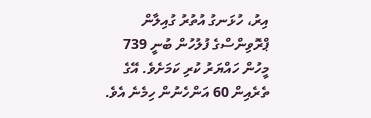އިރު، ހުޅަނގު އުތުރު ގުއިލާން ޕްރޮވިންސްގެ ފުލުހުން ބުނީ 739 މީހުން ހައްޔަރު ކުރި ކަމަށެވެ. އޭގެ ތެރެއިން 60 އަންހެނުން ހިމެނެ އެވެ.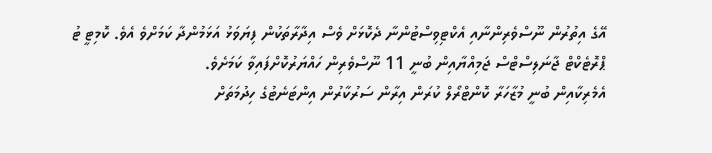އޭގެ އިތުރުން ނޫސްވެރިންނާއި އެކްޓިވިސްޓުންނާ ދެކޮޅަށް ވެސް އިދާރާތަކުން ފިޔަވަޅު އަޅަމުންދާ ކަމަށްވެ އެވެ. ކޮމިޓީ ޓު ޕްރޮޓެކްޓް ޖާނަލިސްޓްސް ޖަމިއްޔާއިން ބުނީ 11 ނޫސްވެރިން ހައްޔަރުކޮށްފައިވާ ކަމަށެވެ.
އެމެރިކާއިން ބުނީ މުޒާހަރާ ކޮންޓްރޯލް ކުރަން އިރާން ސަރުކާރުން އިންޓަނެޓުގެ ހިދުމަތަށް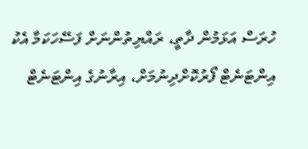ހުރަސް އަޅަމުން ދާތީ، ރައްޔިތުންނަށް ފަސޭހަކަމާ އެކު އިންޓަނެޓް ފޯރުކޮށްދިނުމަށް، އިރާނުގެ އިންޓަނެޓް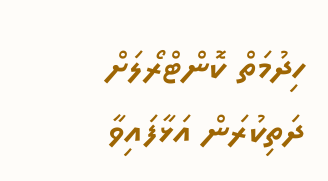ހިދުމަތް ކޮންޓްރޯލަށް ދަތިކުރަން އަޅާފައިވާ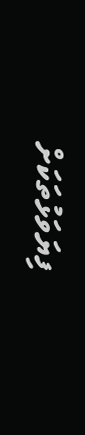ފިޔަވަޅުތަކަށް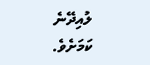ލުއިދޭނެ ކަމަށެވެ.